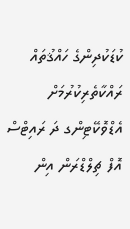ކުޑަކުދިންގެ ހައްޤުތައް ރައްކާތެރިކުރުމަށް އެޑްވޮކޭޓިންގ ދަ ރައިޓްސް އޮފް ޗިލްޑްރަން އިން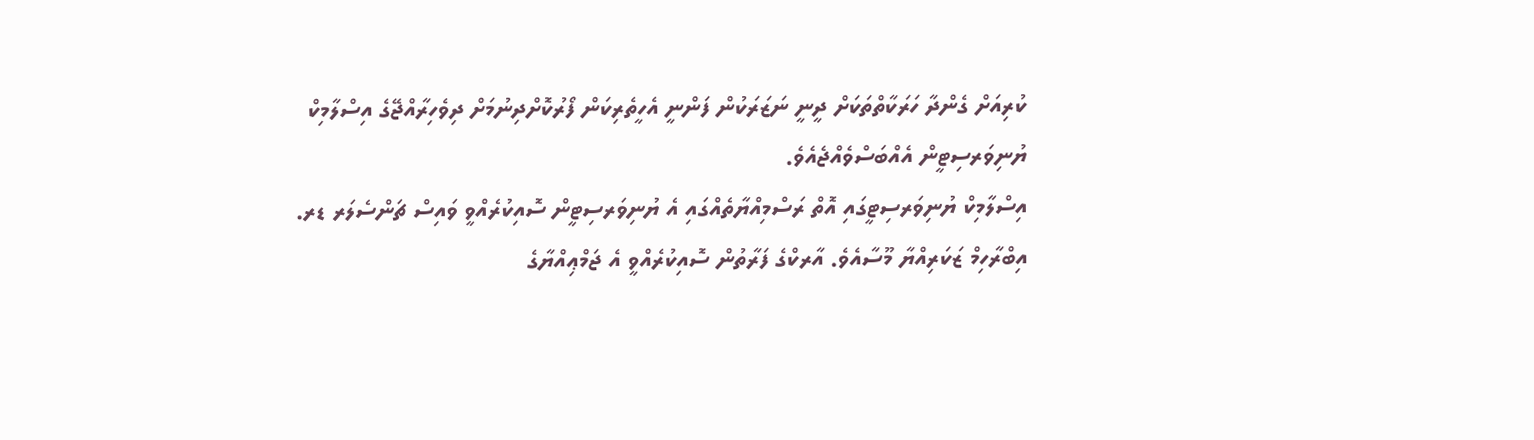ކުރިއަށް ގެންދާ ހަރަކާތްތަކަށް ދީނީ ނަޒަރަކުން ފަންނީ އެހީތެރިކަން ފޯރުކޮށްދިނުމަށް ދިވެހިރާއްޖޭގެ އިސްލާމިކް ޔުނިވަރސިޓީން އެއްބަސްވެއްޖެއެވެ.
އިސްލާމިކް ޔުނިވަރސިޓީގައި އޮތް ރަސްމިއްޔާތެއްގައި އެ ޔުނިވަރސިޓީން ސޮއިކުރެއްވީ ވައިސް ޗަންސެލަރ ޑރ. އިބްރާހިމް ޒަކަރިއްޔާ މޫސާއެވެ. އާރކްގެ ފަރާތުން ސޮއިކުރެއްވީ އެ ޖަމްޢިއްޔާގެ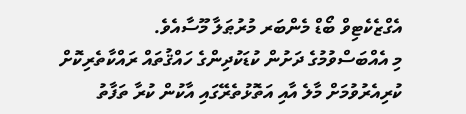އެގްޒެކެޓިވް ބޯޑް މެންބަރ މުރުޠަލާ މޫސާއެވެ.
މި އެއްބަސްވުމުގެ ދަށުން ކުޑަކުދިންގެ ހައްޤުތައް ރައްކާތެރިކޮށް ކުރިއެރުވުމަށް މާލެ އާއި އަތޮޅުތެރޭގައި އާކުން ކުރާ ތަފާތު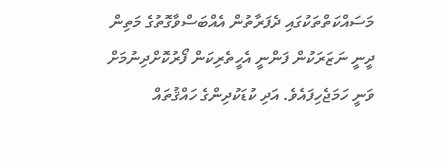މަސައްކަތްތަކުގައި ދެފަރާތުން އެއްބަސްވާގޮތުގެ މަތިން ދީނީ ނަޒަރަކުން ފަންނީ އެހީތެރިކަން ފޯރުކޮށްދިނުމަށް ވަނީ ހަމަޖެހިފައެވެ. އަދި ކުޑަކުދިންގެ ހައްޤުތައް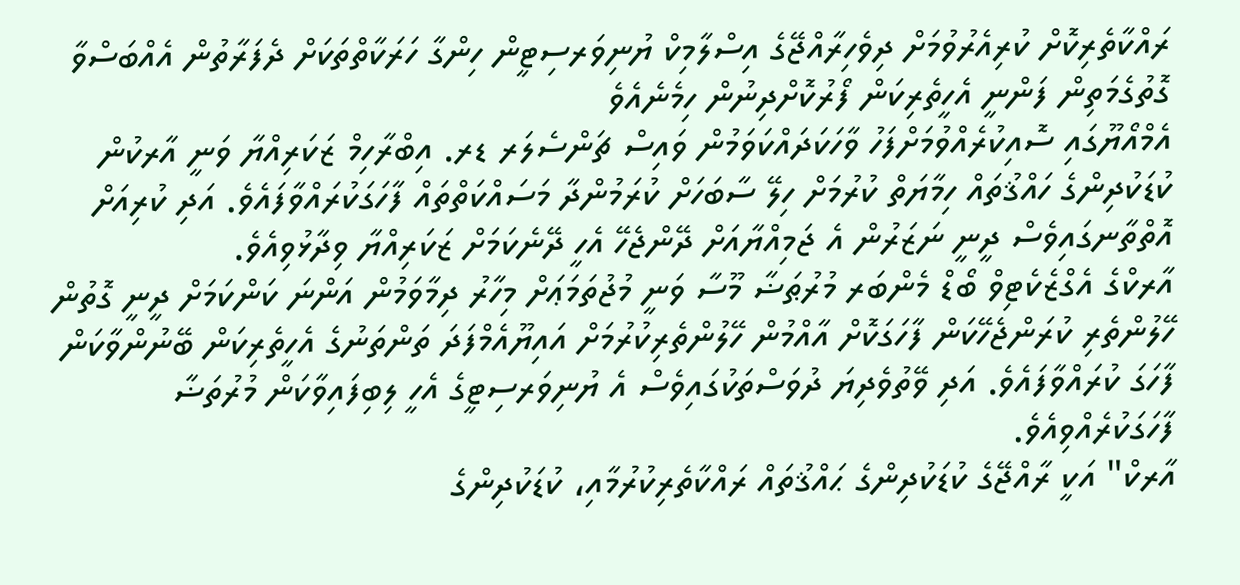ރައްކާތެރިކޮށް ކުރިއެރުވުމަށް ދިވެހިރާއްޖޭގެ އިސްލާމިކް ޔުނިވަރސިޓީން ހިންގާ ހަރަކާތްތަކަށް ދެފަރާތުން އެއްބަސްވާ ގޮތުގެމަތިން ފަންނީ އެހީތެރިކަން ފޯރުކޮށްދިނުން ހިމެނެއެވެ
އެމްއޯޔޫގައި ސޮއިކުރެއްވުމަށްފަހު ވާހަކަދައްކަވަމުން ވައިސް ޗަންސެލަރ ޑރ. އިބްރާހިމް ޒަކަރިއްޔާ ވަނީ އާރކުން ކުޑަކުދިންގެ ހައްޤުތައް ހިމާޔަތް ކުރުމަށް ހިލޭ ސާބަހަށް ކުރަމުންދާ މަސައްކަތްތައް ފާހަގަކުރައްވާފައެވެ. އަދި ކުރިއަށް އޮތްތާނގައިވެސް ދީނީ ނަޒަރުން އެ ޖަމިއްޔާއަށް ދޭންޖެހޭ އެހީ ދޭނެކަމަށް ޒަކަރިއްޔާ ވިދާޅުވިއެވެ.
އާރކްގެ އެގްޒެކެޓިވް ބޯޑް މެންބަރ މުރުޠަޟާ މޫސާ ވަނީ މުޖުތަމަޢަށް މިހާރު ދިމާވަމުން އަންނަ ކަންކަމަށް ދީނީ ގޮތުން ހޭލުންތެރި ކުރަންޖެހޭކަން ފާހަގަކޮށް އާއްމުން ހޭލުންތެރިކުރުމަށް އައިޔޫއެމްފަދަ ތަންތަނުގެ އެހީތެރިކަން ބޭނުންވާކަން ފާހަގަ ކުރައްވާފައެވެ. އަދި ވޭތުވެދިޔަ ދުވަސްތަކުގައިވެސް އެ ޔުނިވަރސިޓީގެ އެހީ ލިބިފައިވާކަން މުރުތަޟާ ފާހަގަކުރެއްވިއެވެ.
އާރކް" އަކީ ރާއްޖޭގެ ކުޑަކުދިންގެ ޙައްޤުތައް ރައްކާތެރިކުރުމާއި، ކުޑަކުދިންގެ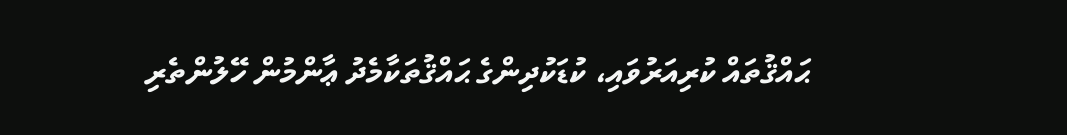ޙައްޤުތައް ކުރިއަރުވައި، ކުޑަކުދިންގެ ޙައްޤުތަކާމެދު ޢާންމުން ހޭލުންތެރި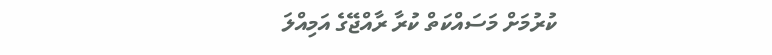ކުރުމަށް މަސައްކަތް ކުރާ ރާއްޖޭގެ އަމިއްލަ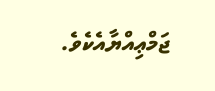ޖަމްޢިއްޔާއެކެވެ.